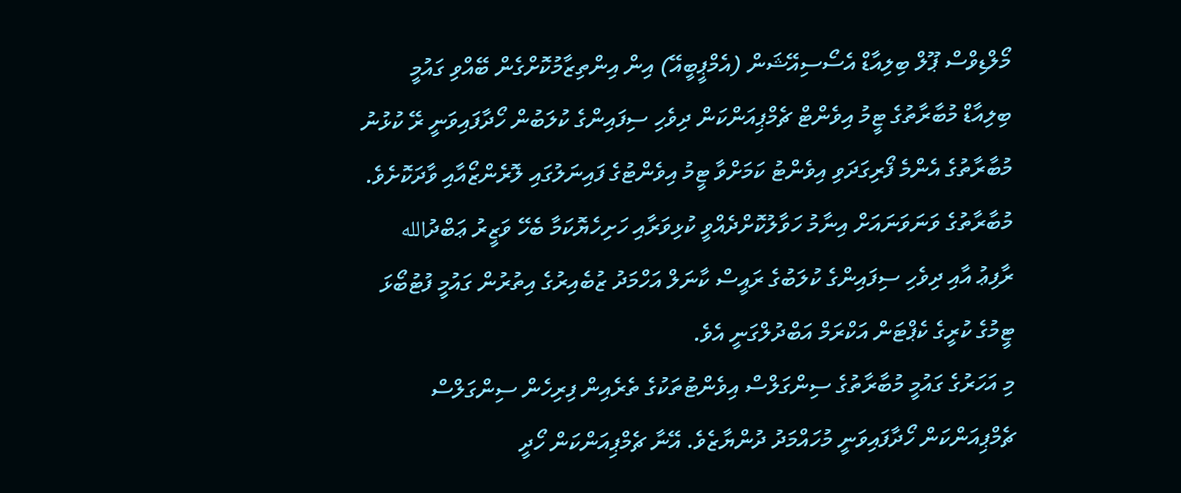މޯލްޑިވްސް ޕޫލް ބިލިއާޑް އެސޯސިއޭޝަން (އެމްޕީބީއޭ) އިން އިންތިޒާމުކޮށްގެން ބޭއްވި ގައުމީ ބިލިއާޑް މުބާރާތުގެ ޓީމު އިވެންޓް ޗެމްޕިއަންކަން ދިވެހި ސިފައިންގެ ކުލަބުން ހޯދާފައިވަނީ ރޭ ކުޅުނު މުބާރާތުގެ އެންމެ ފޯރިގަދަވި އިވެންޓު ކަމަށްވާ ޓީމު އިވެންޓުގެ ފައިނަލުގައި ލޮރެންޒޯއާއި ވާދަކޮށެވެ.
މުބާރާތުގެ ވަނަވަނައަށް އިނާމު ހަވާލުކޮށްދެއްވީ ކުޅިވަރާއި ހަށިހެޔޮކަމާ ބެހޭ ވަޒީރު ޢަބްދުالله ރާފިޢު އާއި ދިވެހި ސިފައިންގެ ކުލަބުގެ ރައީސް ކާނަލް އަހްމަދު ޒުބެއިރުގެ އިތުރުން ގައުމީ ފުޓުބޯޅަ ޓީމުގެ ކުރީގެ ކެޕްޓަން އަކްރަމް އަބްދުލްގަނީ އެވެ.
މި އަހަރުގެ ގައުމީ މުބާރާތުގެ ސިންގަލްސް އިވެންޓުތަކުގެ ތެރެއިން ފިރިހެން ސިންގަލްސް ޗެމްޕިއަންކަން ހޯދާފައިވަނީ މުހައްމަދު ދުންޔާޒެވެ. އޭނާ ޗެމްޕިއަންކަން ހޯދީ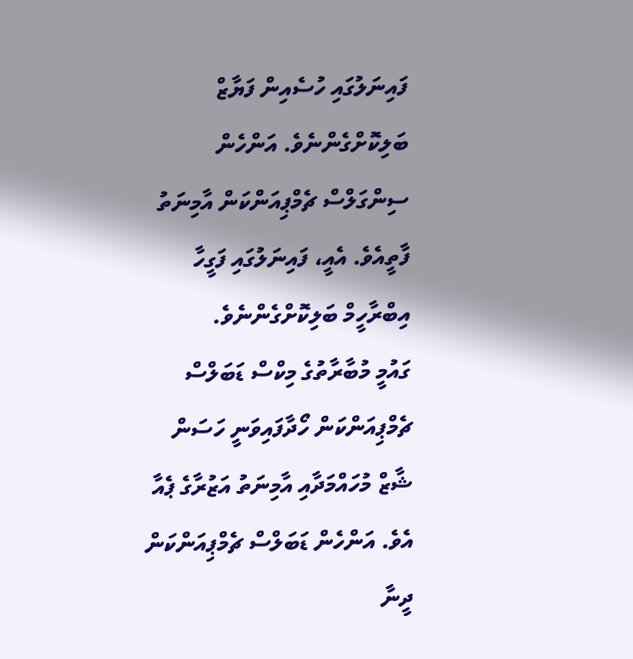ފައިނަލުގައި ހުސެއިން ފަޔާޒް ބަލިކޮށްގެންނެވެ. އަންހެން ސިންގަލްސް ޗެމްޕިއަންކަން އާމިނަތު ފާތީއެވެ. އެއީ، ފައިނަލުގައި ފަގީހާ އިބްރާހީމް ބަލިކޮށްގެންނެވެ.
ގައުމީ މުބާރާތުގެ މިކްސް ޑަބަލްސް ޗެމްޕިއަންކަން ހޯދާފައިވަނީ ހަސަން ޝާޒް މުހައްމަދާއި އާމިނަތު އަޒުރާގެ ޕެއާ އެވެ. އަންހެން ޑަބަލްސް ޗެމްޕިއަންކަން ދީނާ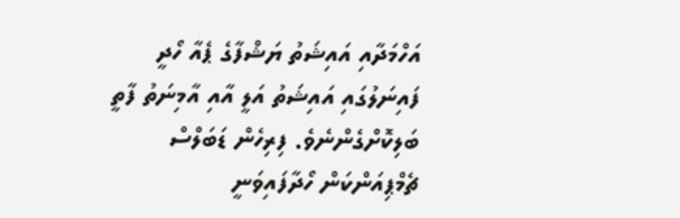އަހްމަދާއި އައިޝަތު ޔަޝްފާގެ ޕެއާ ހޯދީ ފައިނަލުގައި އައިޝަތު އަލީ އާއި އާމިނަތު ފާތީ ބަލިކޮށްގެންނެވެ. ފިރިހެން ޑަބަލްސް ޗެމްޕިއަންކަން ހޯދާފައިވަނީ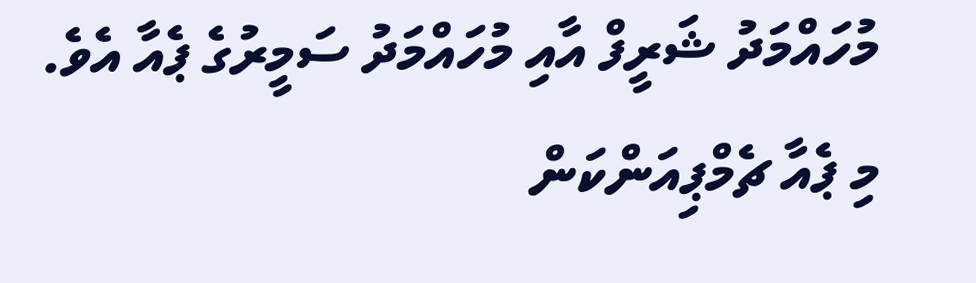މުހައްމަދު ޝަރީފް އާއި މުހައްމަދު ސަމީރުގެ ޕެއާ އެވެ. މި ޕެއާ ޗެމްޕިއަންކަން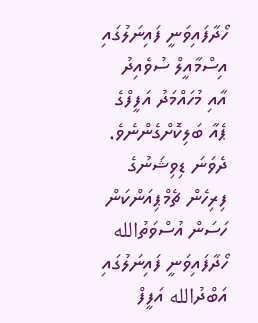ހޯދާފައިވަނީ ފައިނަލުގައި އިސްމާއީލް ސުވެއިދު އާއި މުހައްމަދު އަފީފްގެ ޕެއާ ބަލިކޮށްގެންނެވެ. ދެވަނަ ޑިވިޝަނުގެ ފިރިހެން ޗެމްޕިއަންކަން ހަސަން އުސްވަތުالله ހޯދާފައިވަނީ ފައިނަލުގައި އަބްދުالله އަފީފް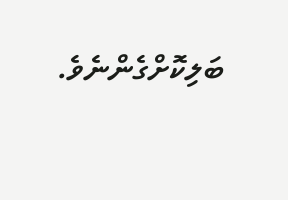ބަލިކޮށްގެންނެވެ.